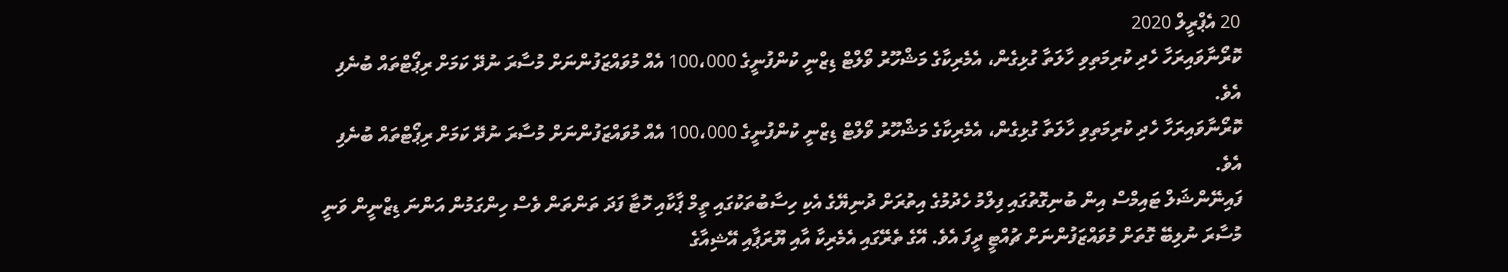20 އެޕްރީލް 2020
ކޮރޯނާވައިރަހާ ހެދި ކުރިމަތިވި ހާލަތާ ގުޅިގެން، އެމެރިކާގެ މަޝްހޫރު ވޯލްޓް ޑިޒްނީ ކުންފުނީގެ 100،000 އެއް މުވައްޒަފުންނަށް މުސާރަ ނުދޭ ކަމަށް ރިޕޯޓްތައް ބުނެފި އެވެ.
ކޮރޯނާވައިރަހާ ހެދި ކުރިމަތިވި ހާލަތާ ގުޅިގެން، އެމެރިކާގެ މަޝްހޫރު ވޯލްޓް ޑިޒްނީ ކުންފުނީގެ 100،000 އެއް މުވައްޒަފުންނަށް މުސާރަ ނުދޭ ކަމަށް ރިޕޯޓްތައް ބުނެފި އެވެ.
ފައިނޭންޝަލް ޓައިމްސް އިން ބުނިގޮތުގައި ފިލްމު ހެދުމުގެ އިތުރަށް ދުނިޔޭގެ އެކި ހިސާބުތަކުގައި ތީމް ޕާކާއި ހޮޓާ ފަދަ ތަންތަން ވެސް ހިންގަމުން އަންނަ ޑިޒްނީން ވަނީ މުސާރަ ނުލިބޭ ގޮތަށް މުވައްޒަފުންނަށް ޗުއްޓީ ދީފަ އެވެ. އޭގެ ތެރޭގައި އެމެރިކާ އާއި ޔޫރަޕާއި އޭޝިއާގެ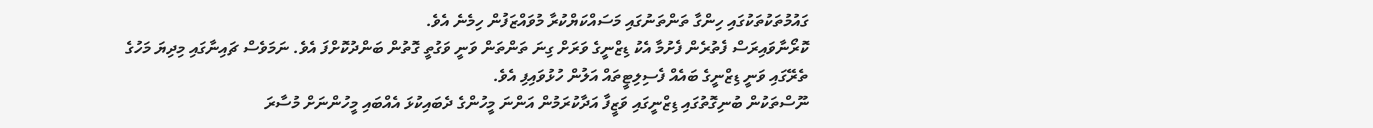ގައުމުތަކުތަކުގައި ހިންގާ ތަންތަނުގައި މަސައްކަޔްކުރާ މުވައްޒަފުން ހިމެނެ އެވެ.
ކޮރޯނާވައިރަސް ފެތުރެން ފެށުމާ އެކު ޑިޒްނީގެ ވަރަށް ގިނަ ތަންތަން ވަނީ ވަގުތީ ގޮތުން ބަންދުކޮށްފަ އެވެ. ނަމަވެސް ޗައިނާގައި މިދިޔަ މަހުގެ ތެރޭގައި ވަނީ ޑިޒްނީގެ ބައެއް ފެސިލިޓީތައް އަލުން ހުޅުވައިފި އެވެ.
ނޫސްތަކުން ބުނިގޮތުގައި ޑިޒްނީގައި ވަޒީފާ އަދާކުރަމުން އަންނަ މީހުންގެ ދެބައިކުޅަ އެއްބައި މީހުންނަށް މުސާރަ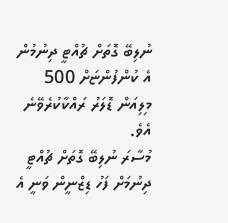ނުލިބޭ ގޮތަށް ޗުއްޓީ ދިނުމުން އެ ކުންފުންޏަށް 500 މިލިއަން ޑޮލަރު ރައްކާކުރެވޭނެ އެވެ.
މުސާރަ ނުލިބޭ ގޮތަށް ޗުއްޓީ ދިނުމަށް ފަހު ޑިޒްނީން ވަނީ އެ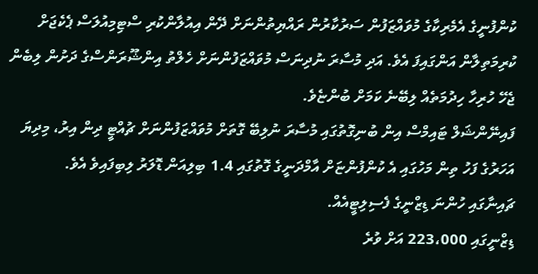ކުންފުނީގެ އެމެރިކާގެ މުވައްޒަފުން ސަރުކާރުން ރައްޔިތުންނަށް ދޭން އިއުލާންކުރި ސްޓިމިއުލަސް ޕެކެޖަށް ކުރިމަތިލާން އަންގައިފަ އެވެ. އަދި މުސާރަ ނުދިނަސް މުވައްޒަފުންނަށް ހެލްތު އިންޝޫރަންސްގެ ދަށުން ލިބެން ޖެހޭ ހުރިހާ ހިދުމަތެއް ލިބޭނެ ކަމަށް ބުންޏެވެ.
ފައިނޭންޝަލް ޓައިމްސް އިން ބުނިގޮތުގައި މުސާރަ ނުލިބޭ ގޮތަށް މުވައްޒަފުންނަށް ޗުއްޓީ ދިން އިރު، މިދިޔަ އަހަރުގެ ފަހު ތިން މަހުގައި އެ ކުންފުންޏަށް އާމްދަނީގެ ގޮތުގައި 1.4 ބިލިއަން ޑޮލަރު ލިބިފައިވެ އެވެ.
ޗައިނާގައި ހުންނަ ޑިޒްނީގެ ފެސިލިޓީއެއް.
ޑިޒްނީގައި 223،000 އަށް ވުރެ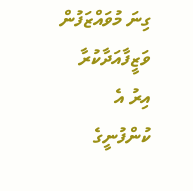ގިނަ މުވައްޒަފުން ވަޒީފާއަދާކުރާ އިރު އެ ކުންފުނީގެ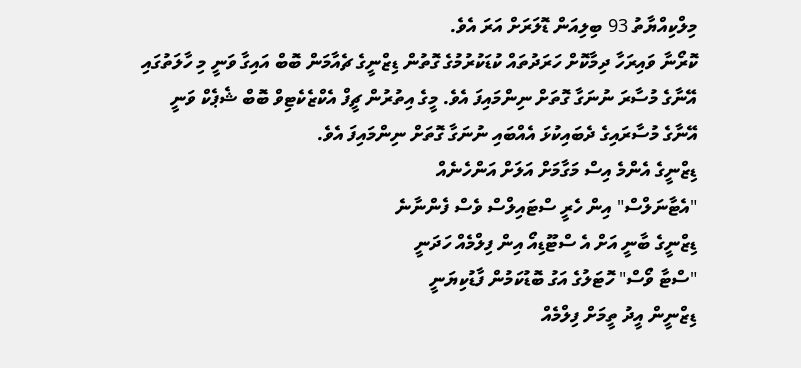މިލްކިއްޔާތު 93 ބިލިއަން ޑޮލަރަށް އަރަ އެވެ.
ކޮރޯނާ ވައިރަހާ ދިމާކޮށް ހަރަދުތައް ކުޑަކުރުމުގެ ގޮތުން ޑިޒްނީގެ ޗެއާމަން ބޮބް އައިގާ ވަނީ މި ހާލަތުގައި އޭނާގެ މުސާރަ ނުނަގާ ގޮތަށް ނިންމައިފަ އެވެ. މީގެ އިތުރުން ޗީފް އެކްޒެކެޓިވް ބޮބް ޝެޕެކް ވަނީ އޭނާގެ މުސާރައިގެ ދެބައިކުޅަ އެއްބައި ނުނަގާ ގޮތަށް ނިންމައިފަ އެވެ.
ޑިޒްނީގެ އެންމެ އިސް މަގާމަށް އަލަށް އަންހެނެއް
"އެޓާނަލްސް" އިން ހެރީ ސްޓައިލްސް ވެސް ފެންނާނެ
ޑިޒްނީގެ ބާނީ އަށް އެ ސްޓޫޑިއޯ އިން ފިލްމެއް ހަދަނީ
"ސްޓާ ވޯސް" ހޮޓަލުގެ އަގު ބޮޑުކަމުން ފާޑުކިޔަނީ
ޑިޒްނީން އީދު ތީމަށް ފިލްމެއް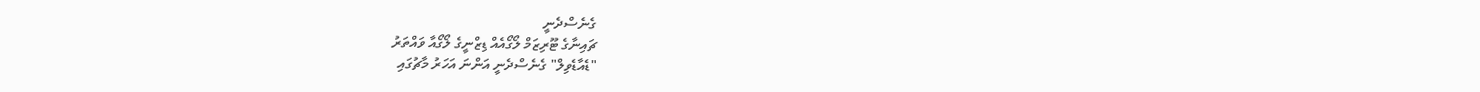ގެނެސްދެނީ
ޗައިނާގެ ޓޫރިޒަމް ލޯގޯއެއް ޑިޒްނީގެ ލޯގޯއާ ވައްތަރު
"ޑެއާޑެވިލް" ގެނެސްދެނީ އަންނަ އަހަރު މާޗުގައި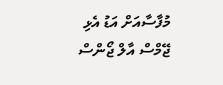މުފާސާއަށް އަޑު އެޅި ޖޭމްސް އާލް ޖޯންސް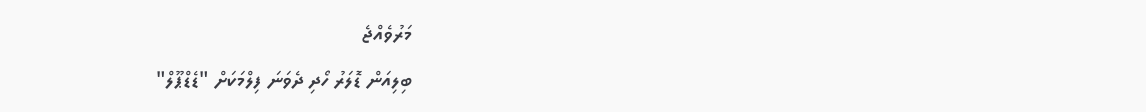މަރުވެއްޖެ
ބިލިއަން ޑޮލަރު ހޯދި ދެވަނަ ފިލްމަކަށް "ޑެޑްޕޫލް"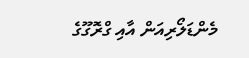މެންޑަލޯރިއަން އާއި ގްރޮގޫގެ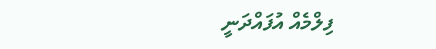ފިލްމެއް އުފައްދަނީ